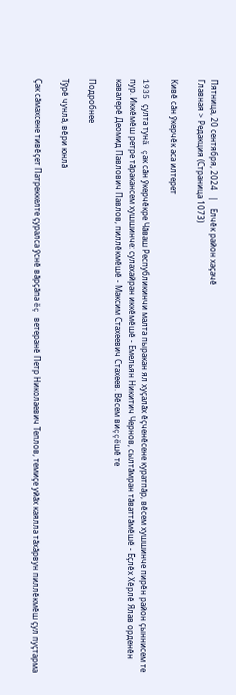Пятница, 20 сентября, 2024   |    Елчĕк район хаçачĕ
Главная > Редакция (Страница 1073)

Кивĕ сăн ỹкерчĕк аса илтерет

1935 çулта тунă çак сăн ỹкерчĕкре Чăваш Республикинчи малта пыракан ял хуçалăх ĕçченĕсене куратпăр, вĕсем хушшинче пирĕн район çыннисем те пур. Иккĕмĕш ретре тăракансем хушшинче: сулахайран иккĕмĕшĕ - Емельян Никитич Чернов, сылтăмран тăваттăмĕшĕ - Ĕçлĕх Хĕрлĕ Ялав орденĕн кавалерĕ Деомид Павлович Павлов, пиллĕкмĕшĕ - Максим Стахеевич Стахеев. Вĕсем виççĕшĕ те

Подробнее

Тỹрĕ чунлă, вĕри юнлă

Çак сăмахсене тивĕçет Патреккелте çуралса ỹснĕ вăрçăпа ĕç ветеранĕ Петр Николаевич Теплов, темиçе уйăх каялла тăхăрвун пиллĕкмĕш çул пуçтарма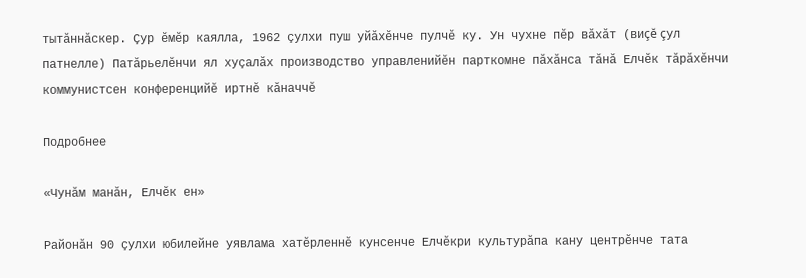тытăннăскер. Çур ĕмĕр каялла, 1962 çулхи пуш уйăхĕнче пулчĕ ку. Ун чухне пĕр вăхăт (виçĕ çул патнелле) Патăрьелĕнчи ял хуçалăх производство управленийĕн парткомне пăхăнса тăнă Елчĕк тăрăхĕнчи коммунистсен конференцийĕ иртнĕ кăначчĕ

Подробнее

«Чунăм манăн, Елчĕк ен»

Районăн 90 çулхи юбилейне уявлама хатĕрленнĕ кунсенче Елчĕкри культурăпа кану центрĕнче тата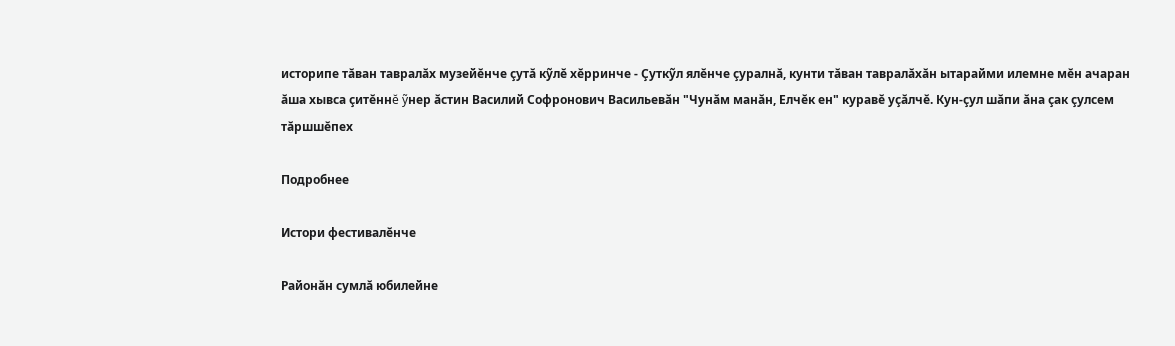историпе тăван тавралăх музейĕнче çутă кỹлĕ хĕрринче - Çуткỹл ялĕнче çуралнă, кунти тăван тавралăхăн ытарайми илемне мĕн ачаран ăша хывса çитĕннĕ ỹнер ăстин Василий Софронович Васильевăн "Чунăм манăн, Елчĕк ен" куравĕ уçăлчĕ. Кун-çул шăпи ăна çак çулсем тăршшĕпех

Подробнее

Истори фестивалĕнче

Районăн сумлă юбилейне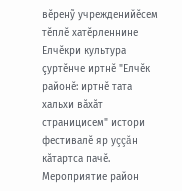вĕренỹ учрежденийĕсем тĕплĕ хатĕрленнине Елчĕкри культура çуртĕнче иртнĕ "Елчĕк районĕ: иртнĕ тата хальхи вăхăт страницисем" истори фестивалĕ яр уççăн кăтартса пачĕ. Мероприятие район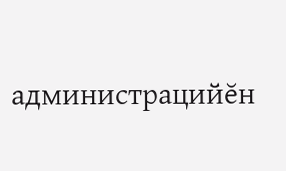администрацийĕн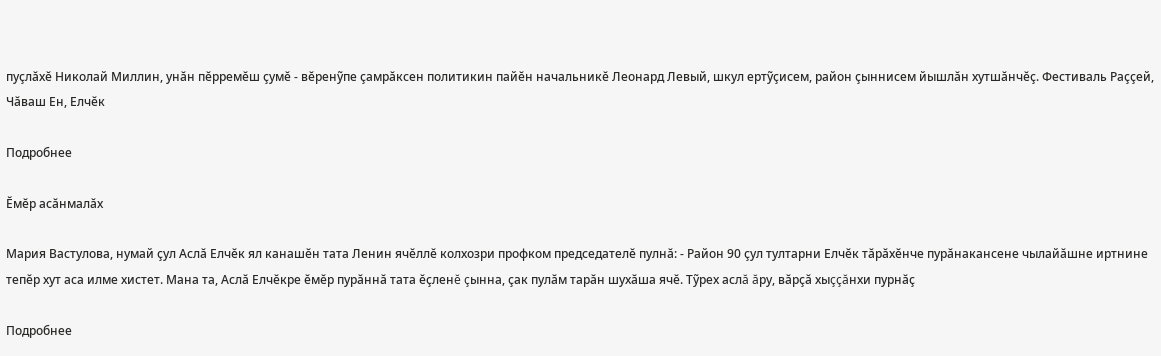пуçлăхĕ Николай Миллин, унăн пĕрремĕш çумĕ - вĕренỹпе çамрăксен политикин пайĕн начальникĕ Леонард Левый, шкул ертỹçисем, район çыннисем йышлăн хутшăнчĕç. Фестиваль Раççей, Чăваш Ен, Елчĕк

Подробнее

Ĕмĕр асăнмалăх

Мария Вастулова, нумай çул Аслă Елчĕк ял канашĕн тата Ленин ячĕллĕ колхозри профком председателĕ пулнă: - Район 90 çул тултарни Елчĕк тăрăхĕнче пурăнакансене чылайăшне иртнине тепĕр хут аса илме хистет. Мана та, Аслă Елчĕкре ĕмĕр пурăннă тата ĕçленĕ çынна, çак пулăм тарăн шухăша ячĕ. Тỹрех аслă ăру, вăрçă хыççăнхи пурнăç

Подробнее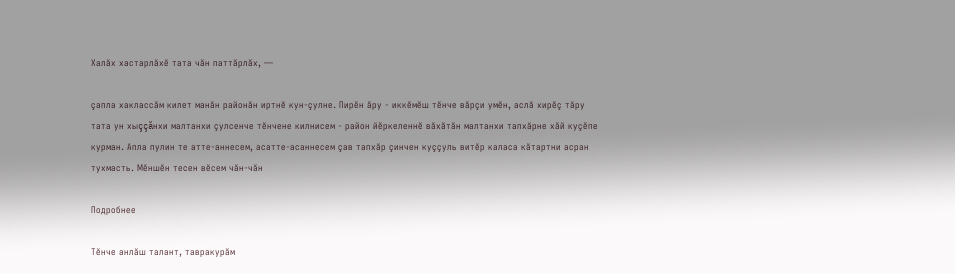Халăх хастарлăхĕ тата чăн паттăрлăх, —

çапла хаклассăм килет манăн районăн иртнĕ кун-çулне. Пирĕн ăру - иккĕмĕш тĕнче вăрçи умĕн, аслă хирĕç тăру тата ун хыççăнхи малтанхи çулсенче тĕнчене килнисем - район йĕркеленнĕ вăхăтăн малтанхи тапхăрне хăй куçĕпе курман. Апла пулин те атте-аннесем, асатте-асаннесем çав тапхăр çинчен куççуль витĕр каласа кăтартни асран тухмасть. Мĕншĕн тесен вĕсем чăн-чăн

Подробнее

Тĕнче анлăш талант, тавракурăм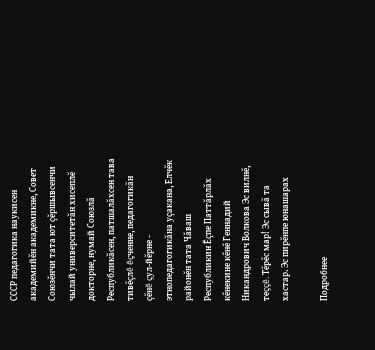СССР педагогика наукисен академийĕн академикне, Совет Союзĕнчи тата ют çĕршывсенчи чылай университетăн хисеплĕ докторне, нумай Союзлă Республикăсен, патшалăхсен тава тивĕçлĕ ĕçченне, педагогикăн çĕнĕ çул-йĕрне - этнопедагогикăна уçакана, Елчĕк районĕн тата Чăваш Республикин Ĕçпе Паттăрлăх кĕнекине кĕнĕ Геннадий Никандрович Волкова Эс вилнĕ, теççĕ. Тĕрĕс мар! Эс сывă та хастар. Эс пирĕнпе юнашарах

Подробнее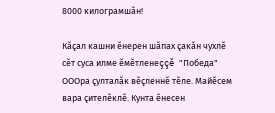8000 килограмшăн!

Кăçал кашни ĕнерен шăпах çакăн чухлĕ сĕт суса илме ĕмĕтленеççĕ "Победа" ОООра çулталăк вĕçленнĕ тĕле. Майĕсем вара çителĕклĕ. Кунта ĕнесен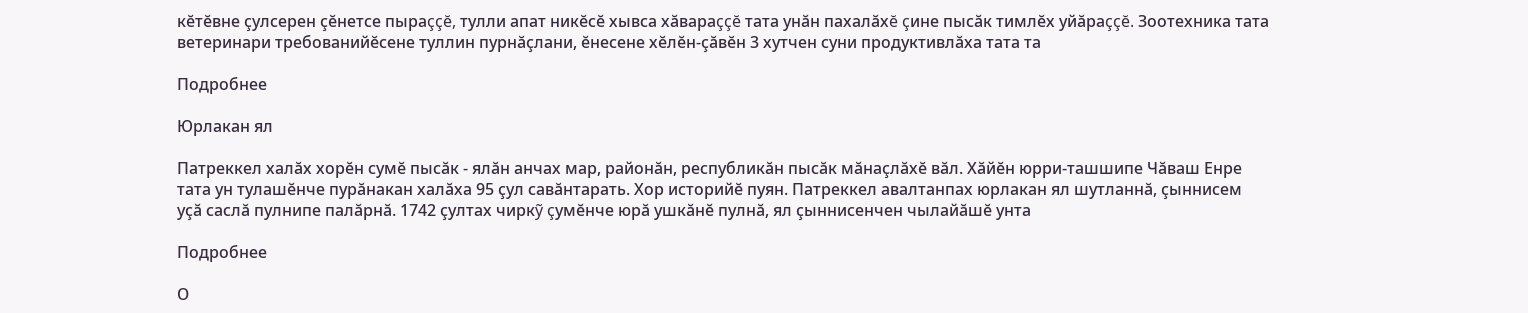кĕтĕвне çулсерен çĕнетсе пыраççĕ, тулли апат никĕсĕ хывса хăвараççĕ тата унăн пахалăхĕ çине пысăк тимлĕх уйăраççĕ. Зоотехника тата ветеринари требованийĕсене туллин пурнăçлани, ĕнесене хĕлĕн-çăвĕн 3 хутчен суни продуктивлăха тата та

Подробнее

Юрлакан ял

Патреккел халăх хорĕн сумĕ пысăк - ялăн анчах мар, районăн, республикăн пысăк мăнаçлăхĕ вăл. Хăйĕн юрри-ташшипе Чăваш Енре тата ун тулашĕнче пурăнакан халăха 95 çул савăнтарать. Хор историйĕ пуян. Патреккел авалтанпах юрлакан ял шутланнă, çыннисем уçă саслă пулнипе палăрнă. 1742 çултах чиркỹ çумĕнче юрă ушкăнĕ пулнă, ял çыннисенчен чылайăшĕ унта

Подробнее

О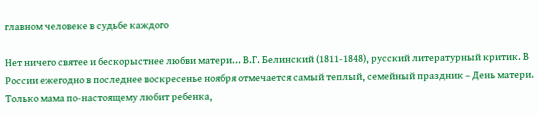главном человеке в судьбе каждого

Нет ничего святее и бескорыстнее любви матери... В.Г. Белинский (1811-1848), русский литературный критик. В России ежегодно в последнее воскресенье ноября отмечается самый теплый, семейный праздник – День матери. Только мама по-настоящему любит ребенка,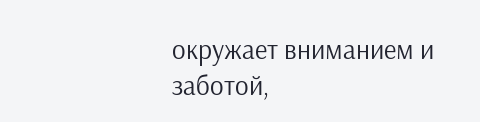окружает вниманием и заботой,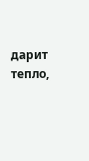дарит тепло,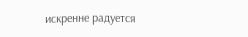искренне радуется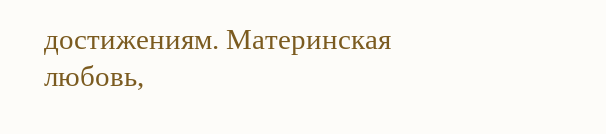достижениям. Материнская любовь,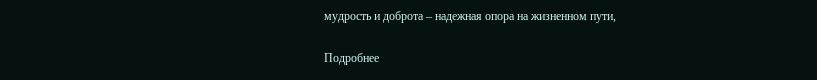мудрость и доброта – надежная опора на жизненном пути,

Подробнее